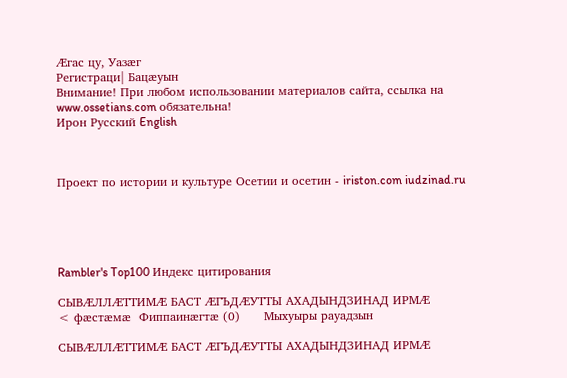Æгас цу, Уазæг
Регистраци| Бацæуын
Внимание! При любом использовании материалов сайта, ссылка на www.ossetians.com обязательна!
Ирон Русский English



Проект по истории и культуре Осетии и осетин - iriston.com iudzinad.ru





Rambler's Top100 Индекс цитирования

СЫВÆЛЛÆТТИМÆ БАСТ ÆГЪДÆУТТЫ АХАДЫНДЗИНАД ИРМÆ
< фæстæмæ  Фиппаинæгтæ (0)      Мыхуыры рауадзын

СЫВÆЛЛÆТТИМÆ БАСТ ÆГЪДÆУТТЫ АХАДЫНДЗИНАД ИРМÆ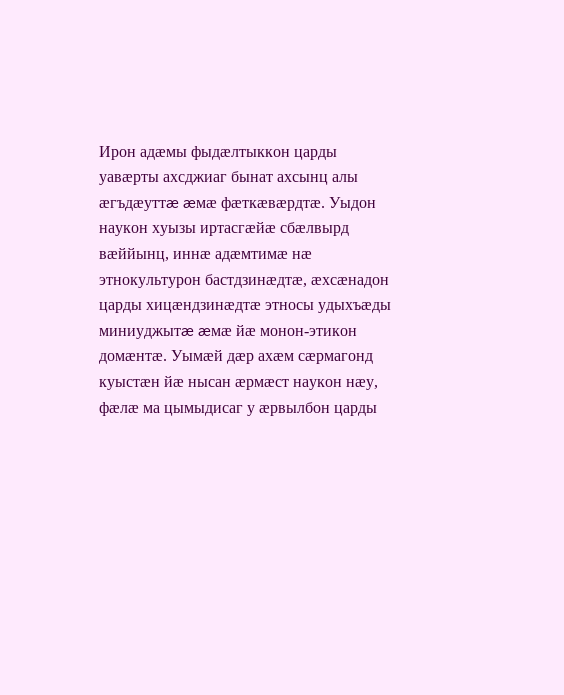Ирон адæмы фыдæлтыккон царды уавæрты ахсджиаг бынат ахсынц алы æгъдæуттæ æмæ фæткæвæрдтæ. Уыдон наукон хуызы иртасгæйæ сбæлвырд вæййынц, иннæ адæмтимæ нæ этнокультурон бастдзинæдтæ, æхсæнадон царды хицæндзинæдтæ этносы удыхъæды миниуджытæ æмæ йæ монон-этикон домæнтæ. Уымæй дæр ахæм сæрмагонд куыстæн йæ нысан æрмæст наукон нæу, фæлæ ма цымыдисаг у æрвылбон царды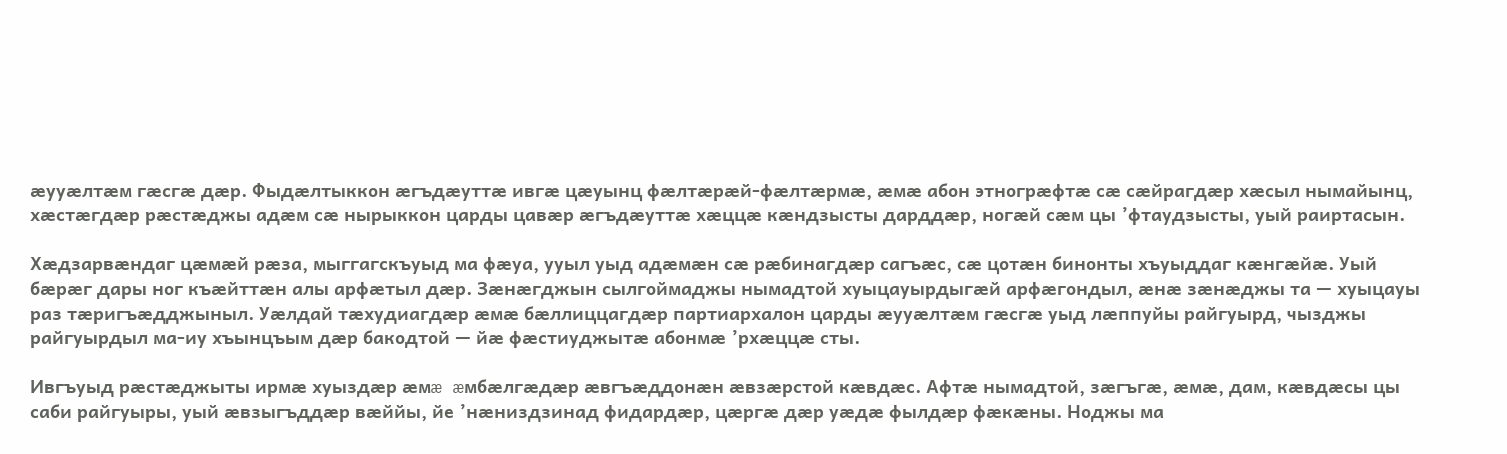æууæлтæм гæсгæ дæр. Фыдæлтыккон æгъдæуттæ ивгæ цæуынц фæлтæрæй-фæлтæрмæ, æмæ абон этногрæфтæ сæ сæйрагдæр хæсыл нымайынц, хæстæгдæр рæстæджы адæм сæ нырыккон царды цавæр æгъдæуттæ хæццæ кæндзысты дарддæр, ногæй сæм цы ’фтаудзысты, уый раиртасын.

Хæдзарвæндаг цæмæй рæза, мыггагскъуыд ма фæуа, ууыл уыд адæмæн сæ рæбинагдæр сагъæс, сæ цотæн бинонты хъуыддаг кæнгæйæ. Уый бæрæг дары ног къæйттæн алы арфæтыл дæр. Зæнæгджын сылгоймаджы нымадтой хуыцауырдыгæй арфæгондыл, æнæ зæнæджы та — хуыцауы раз тæригъæдджыныл. Уæлдай тæхудиагдæр æмæ бæллиццагдæр партиархалон царды æууæлтæм гæсгæ уыд лæппуйы райгуырд, чызджы райгуырдыл ма-иу хъынцъым дæр бакодтой — йæ фæстиуджытæ абонмæ ’рхæццæ сты.

Ивгъуыд рæстæджыты ирмæ хуыздæр æмæ æмбæлгæдæр æвгъæддонæн æвзæрстой кæвдæс. Афтæ нымадтой, зæгъгæ, æмæ, дам, кæвдæсы цы саби райгуыры, уый æвзыгъддæр вæййы, йе ’нæниздзинад фидардæр, цæргæ дæр уæдæ фылдæр фæкæны. Ноджы ма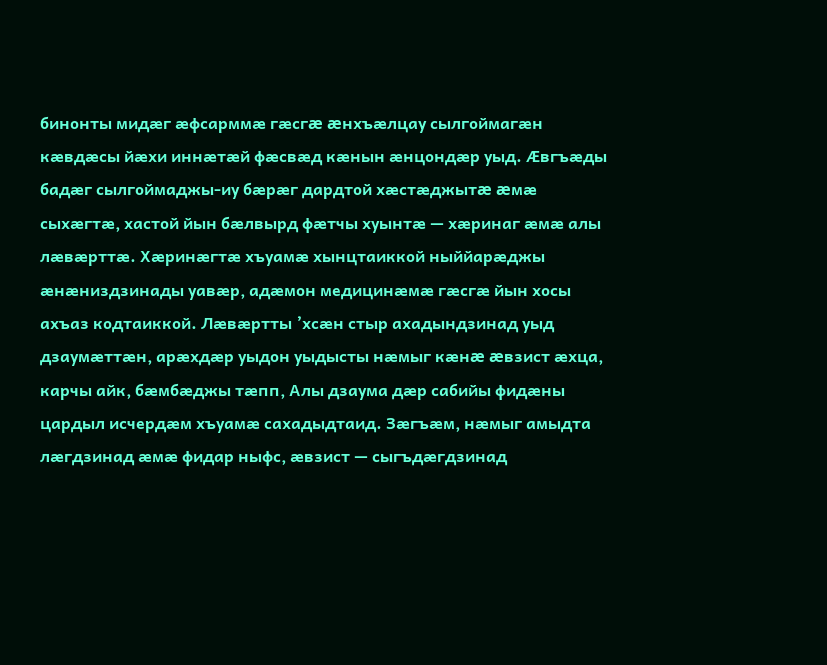бинонты мидæг æфсарммæ гæсгæ æнхъæлцау сылгоймагæн кæвдæсы йæхи иннæтæй фæсвæд кæнын æнцондæр уыд. Æвгъæды бадæг сылгоймаджы-иу бæрæг дардтой хæстæджытæ æмæ сыхæгтæ, хастой йын бæлвырд фæтчы хуынтæ — хæринаг æмæ алы лæвæрттæ. Хæринæгтæ хъуамæ хынцтаиккой ныййарæджы æнæниздзинады уавæр, адæмон медицинæмæ гæсгæ йын хосы ахъаз кодтаиккой. Лæвæртты ’хсæн стыр ахадындзинад уыд дзаумæттæн, арæхдæр уыдон уыдысты нæмыг кæнæ æвзист æхца, карчы айк, бæмбæджы тæпп, Алы дзаума дæр сабийы фидæны цардыл исчердæм хъуамæ сахадыдтаид. Зæгъæм, нæмыг амыдта лæгдзинад æмæ фидар ныфс, æвзист — сыгъдæгдзинад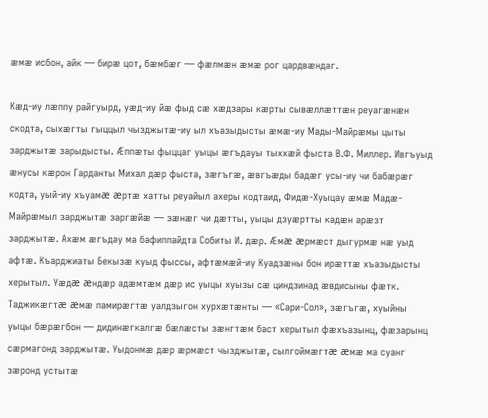æмæ исбон, айк — бирæ цот, бæмбæг — фæлмæн æмæ рог цардвæндаг.

Кæд-иу лæппу райгуырд, уæд-иу йæ фыд сæ хæдзары кæрты сывæллæттæн реуагæнæн скодта, сыхæгты гыццыл чызджытæ-иу ыл хъазыдысты æмæ-иу Мады-Майрæмы цыты зарджытæ зарыдысты. Æппæты фыццаг уыцы æгъдауы тыххæй фыста В.Ф. Миллер. Ивгъуыд æнусы кæрон Гарданты Михал дæр фыста, зæгъгæ, æвгъæды бадæг усы-иу чи бабæрæг кодта, уый-иу хъуамæ æртæ хатты реуайыл ахеры кодтаид, Фидæ-Хуыцау æмæ Мадæ-Майрæмыл зарджытæ заргæйæ — зæнæг чи дæтты, уыцы дзуæртты кадæн арæзт зарджытæ. Ахæм æгъдау ма бафиппайдта Собиты И. дæр. Æмæ æрмæст дыгурмæ нæ уыд афтæ. Къарджиаты Бекызæ куыд фыссы, афтæмæй-иу Куадзæны бон ирæттæ хъазыдысты херытыл. Уæдæ æндæр адæмтæм дæр ис уыцы хуызы сæ циндзинад æвдисыны фæтк. Таджикæгтæ æмæ памирæгтæ уалдзыгон хурхæтæнты — «Сари-Сол», зæгъгæ, хуыйны уыцы бæрæгбон — дидинæгкалгæ бæлæсты зæнгтæм баст херытыл фæхъазынц, фæзарынц сæрмагонд зарджытæ. Уыдонмæ дæр æрмæст чызджытæ, сылгоймæгтæ æмæ ма суанг зæронд устытæ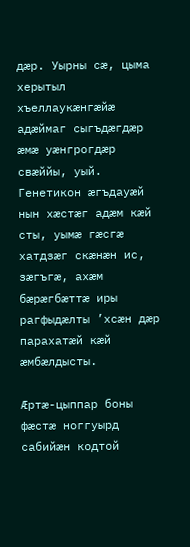дæр. Уырны сæ, цыма херытыл хъеллаукæнгæйæ адæймаг сыгъдæгдæр æмæ уæнгрогдæр свæййы, уый. Генетикон æгъдауæй нын хæстæг адæм кæй сты, уымæ гæсгæ хатдзæг скæнæн ис, зæгъгæ, ахæм бæрæгбæттæ иры рагфыдæлты ’хсæн дæр парахатæй кæй æмбæлдысты.

Æртæ-цыппар боны фæстæ ноггуырд сабийæн кодтой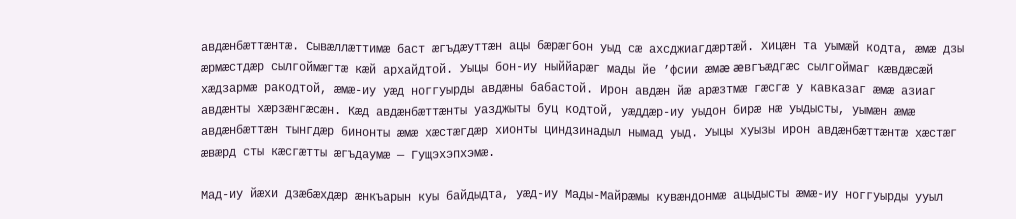авдæнбæттæнтæ. Сывæллæттимæ баст æгъдæуттæн ацы бæрæгбон уыд сæ ахсджиагдæртæй. Хицæн та уымæй кодта, æмæ дзы æрмæстдæр сылгоймæгтæ кæй архайдтой. Уыцы бон-иу ныййарæг мады йе ’фсии æмæ æвгъæдгæс сылгоймаг кæвдæсæй хæдзармæ ракодтой, æмæ-иу уæд ноггуырды авдæны бабастой. Ирон авдæн йæ арæзтмæ гæсгæ у кавказаг æмæ азиаг авдæнты хæрзæнгæсæн. Кæд авдæнбæттæнты уазджыты буц кодтой, уæддæр-иу уыдон бирæ нæ уыдысты, уымæн æмæ авдæнбæттæн тынгдæр бинонты æмæ хæстæгдæр хионты циндзинадыл нымад уыд. Уыцы хуызы ирон авдæнбæттæнтæ хæстæг æвæрд сты кæсгæтты æгъдаумæ — Гущэхэпхэмæ.

Мад-иу йæхи дзæбæхдæр æнкъарын куы байдыдта, уæд-иу Мады-Майрæмы кувæндонмæ ацыдысты æмæ-иу ноггуырды ууыл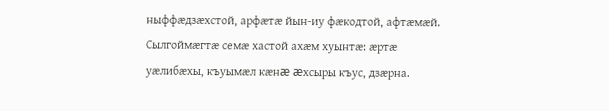ныффæдзæхстой, арфæтæ йын-иу фæкодтой, афтæмæй. Сылгоймæгтæ семæ хастой ахæм хуынтæ: æртæ уæлибæхы, къуымæл кæнæ æхсыры къус, дзæрна.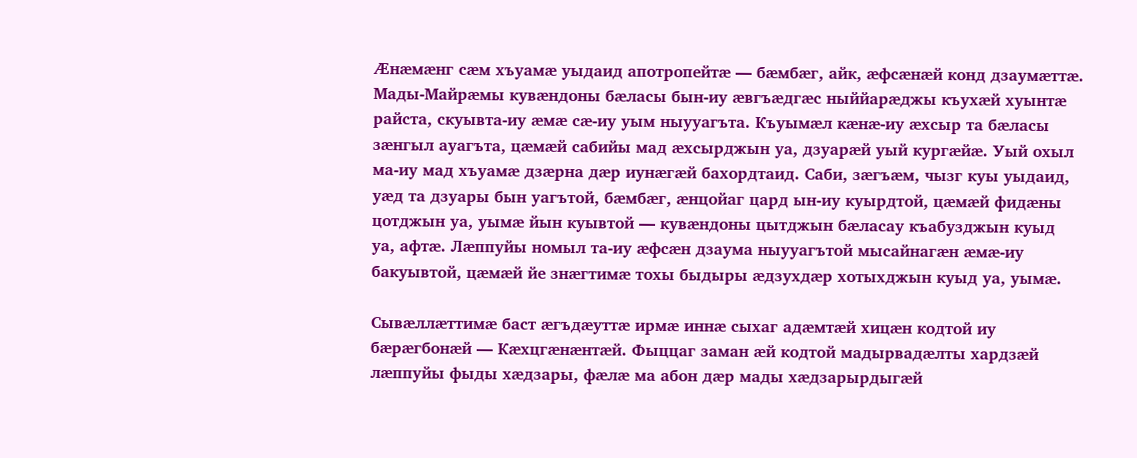Æнæмæнг сæм хъуамæ уыдаид апотропейтæ — бæмбæг, айк, æфсæнæй конд дзаумæттæ. Мады-Майрæмы кувæндоны бæласы бын-иу æвгъæдгæс ныййарæджы къухæй хуынтæ райста, скуывта-иу æмæ сæ-иу уым ныууагъта. Къуымæл кæнæ-иу æхсыр та бæласы зæнгыл ауагъта, цæмæй сабийы мад æхсырджын уа, дзуарæй уый кургæйæ. Уый охыл ма-иу мад хъуамæ дзæрна дæр иунæгæй бахордтаид. Саби, зæгъæм, чызг куы уыдаид, уæд та дзуары бын уагътой, бæмбæг, æнцойаг цард ын-иу куырдтой, цæмæй фидæны цотджын уа, уымæ йын куывтой — кувæндоны цытджын бæласау къабузджын куыд уа, афтæ. Лæппуйы номыл та-иу æфсæн дзаума ныууагътой мысайнагæн æмæ-иу бакуывтой, цæмæй йе знæгтимæ тохы быдыры æдзухдæр хотыхджын куыд уа, уымæ.

Сывæллæттимæ баст æгъдæуттæ ирмæ иннæ сыхаг адæмтæй хицæн кодтой иу бæрæгбонæй — Кæхцгæнæнтæй. Фыццаг заман æй кодтой мадырвадæлты хардзæй лæппуйы фыды хæдзары, фæлæ ма абон дæр мады хæдзарырдыгæй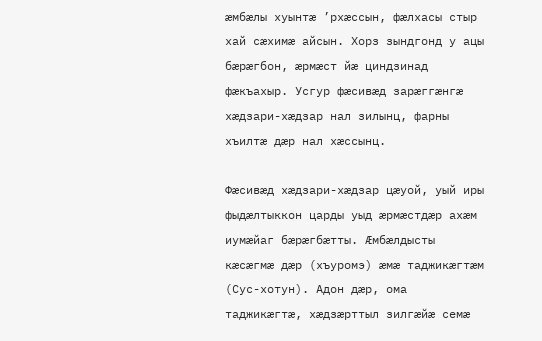æмбæлы хуынтæ ’рхæссын, фæлхасы стыр хай сæхимæ айсын. Хорз зындгонд у ацы бæрæгбон, æрмæст йæ циндзинад фæкъахыр. Усгур фæсивæд зарæггæнгæ хæдзари-хæдзар нал зилынц, фарны хъилтæ дæр нал хæссынц.

Фæсивæд хæдзари-хæдзар цæуой, уый иры фыдæлтыккон царды уыд æрмæстдæр ахæм иумæйаг бæрæгбæтты. Æмбæлдысты кæсæгмæ дæр (хъуромэ) æмæ таджикæгтæм (Сус-хотун). Адон дæр, ома таджикæгтæ, хæдзæрттыл зилгæйæ семæ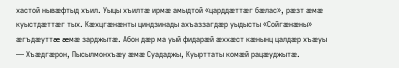хастой нывæфтыд хъил. Уыцы хъилтæ ирмæ амыдтой «царддæттæг бæлас», рæзт æмæ куыстдæттæг тых. Кæхцгæнæнты циндзинады ахъаззагдæр уыдысты «Сойгæнæны» æгъдæуттæ æмæ зарджытæ. Абон дæр ма уый фидарæй æххæст кæнынц цалдæр хъæуы — Хъæдгæрон, Пысылмонхъæу æмæ Суададжы, Куырттаты комæй рацæуджытæ.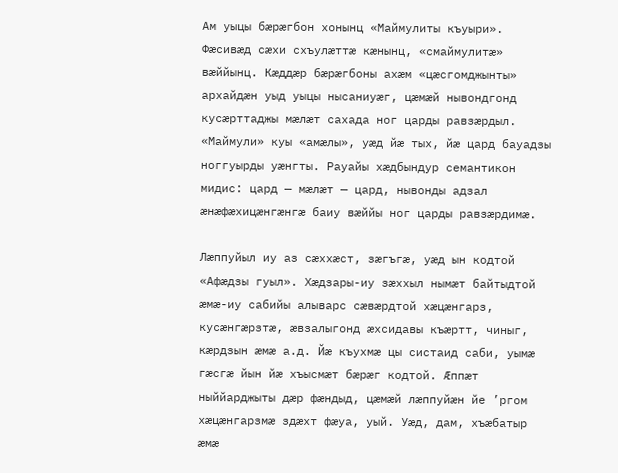Ам уыцы бæрæгбон хонынц «Маймулиты къуыри». Фæсивæд сæхи схъулæттæ кæнынц, «смаймулитæ» вæййынц. Кæддæр бæрæгбоны ахæм «цæсгомджынты» архайдæн уыд уыцы нысаниуæг, цæмæй нывондгонд кусæрттаджы мæлæт сахада ног царды равзæрдыл. «Маймули» куы «амæлы», уæд йæ тых, йæ цард бауадзы ноггуырды уæнгты. Рауайы хæдбындур семантикон мидис: цард — мæлæт — цард, нывонды адзал æнæфæхицæнгæнгæ баиу вæййы ног царды равзæрдимæ.

Лæппуйыл иу аз сæххæст, зæгъгæ, уæд ын кодтой «Афæдзы гуыл». Хæдзары-иу зæххыл нымæт байтыдтой æмæ-иу сабийы алыварс сæвæрдтой хæцæнгарз, кусæнгæрзтæ, æвзалыгонд æхсидавы къæртт, чиныг, кæрдзын æмæ а.д. Йæ къухмæ цы систаид саби, уымæ гæсгæ йын йæ хъысмæт бæрæг кодтой. Æппæт ныййарджыты дæр фæндыд, цæмæй лæппуйæн йе ’ргом хæцæнгарзмæ здæхт фæуа, уый. Уæд, дам, хъæбатыр æмæ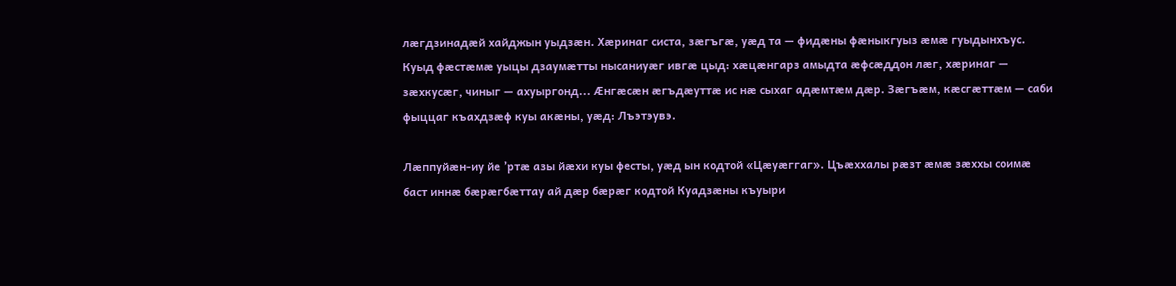лæгдзинадæй хайджын уыдзæн. Хæринаг систа, зæгъгæ, уæд та — фидæны фæныкгуыз æмæ гуыдынхъус. Куыд фæстæмæ уыцы дзаумæтты нысаниуæг ивгæ цыд: хæцæнгарз амыдта æфсæддон лæг, хæринаг — зæхкусæг, чиныг — ахуыргонд... Æнгæсæн æгъдæуттæ ис нæ сыхаг адæмтæм дæр. Зæгъæм, кæсгæттæм — саби фыццаг къахдзæф куы акæны, уæд: Лъэтэувэ.

Лæппуйæн-иу йе ’ртæ азы йæхи куы фесты, уæд ын кодтой «Цæуæггаг». Цъæххалы рæзт æмæ зæххы соимæ баст иннæ бæрæгбæттау ай дæр бæрæг кодтой Куадзæны къуыри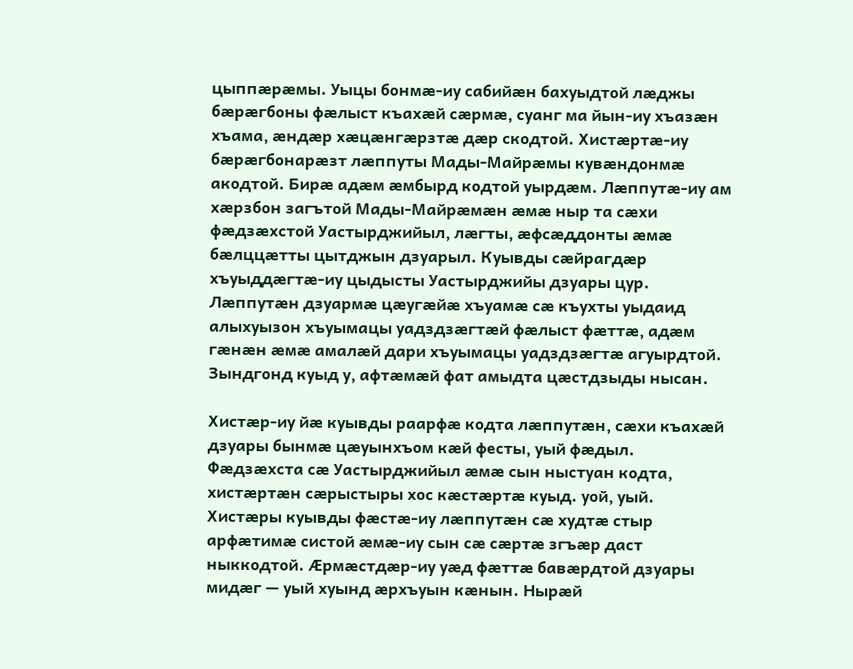цыппæрæмы. Уыцы бонмæ-иу сабийæн бахуыдтой лæджы бæрæгбоны фæлыст къахæй сæрмæ, суанг ма йын-иу хъазæн хъама, æндæр хæцæнгæрзтæ дæр скодтой. Хистæртæ-иу бæрæгбонарæзт лæппуты Мады-Майрæмы кувæндонмæ акодтой. Бирæ адæм æмбырд кодтой уырдæм. Лæппутæ-иу ам хæрзбон загътой Мады-Майрæмæн æмæ ныр та сæхи фæдзæхстой Уастырджийыл, лæгты, æфсæддонты æмæ бæлццæтты цытджын дзуарыл. Куывды сæйрагдæр хъуыддæгтæ-иу цыдысты Уастырджийы дзуары цур. Лæппутæн дзуармæ цæугæйæ хъуамæ сæ къухты уыдаид алыхуызон хъуымацы уадздзæгтæй фæлыст фæттæ, адæм гæнæн æмæ амалæй дари хъуымацы уадздзæгтæ агуырдтой. Зындгонд куыд у, афтæмæй фат амыдта цæстдзыды нысан.

Хистæр-иу йæ куывды раарфæ кодта лæппутæн, сæхи къахæй дзуары бынмæ цæуынхъом кæй фесты, уый фæдыл. Фæдзæхста сæ Уастырджийыл æмæ сын ныстуан кодта, хистæртæн сæрыстыры хос кæстæртæ куыд. уой, уый. Хистæры куывды фæстæ-иу лæппутæн сæ худтæ стыр арфæтимæ систой æмæ-иу сын сæ сæртæ згъæр даст ныккодтой. Æрмæстдæр-иу уæд фæттæ бавæрдтой дзуары мидæг — уый хуынд æрхъуын кæнын. Нырæй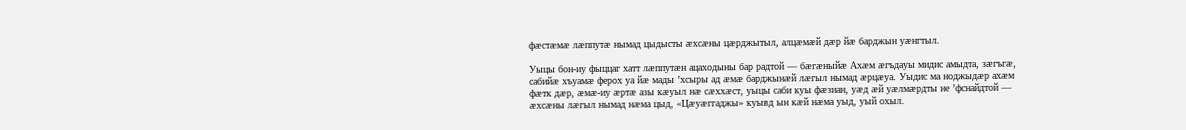фæстæмæ лæппутæ нымад цыдысты æхсæны цæрджытыл, алцæмæй дæр йæ барджын уæнгтыл.

Уыцы бон-иу фыццаг хатт лæппутæн ацаходыны бар радтой — бæгæныйæ Ахæм æгъдауы мидис амыдта, зæгъгæ, сабийæ хъуамæ ферох уа йæ мады ’хсыры ад æмæ барджынæй лæгыл нымад æрцæуа. Уыдис ма ноджыдæр ахæм фæтк дæр, æмæ-иу æртæ азы кæуыл нæ сæххæст, уыцы саби куы фæзиан, уæд æй уæлмæрдты не ’фснайдтой — æхсæны лæгыл нымад нæма цыд, «Цæуæггаджы» куывд ын кæй нæма уыд, уый охыл.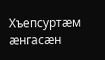Хъепсуртæм æнгасæн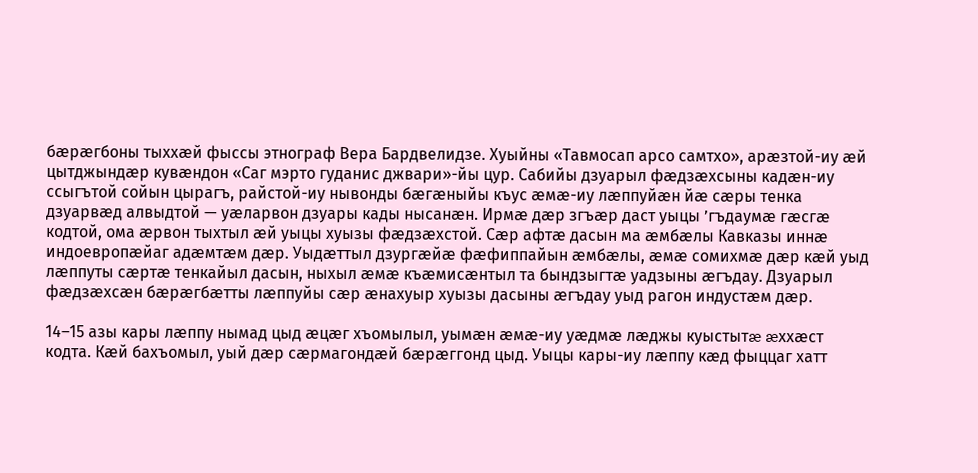бæрæгбоны тыххæй фыссы этнограф Вера Бардвелидзе. Хуыйны «Тавмосап арсо самтхо», арæзтой-иу æй цытджындæр кувæндон «Саг мэрто гуданис джвари»-йы цур. Сабийы дзуарыл фæдзæхсыны кадæн-иу ссыгътой сойын цырагъ, райстой-иу нывонды бæгæныйы къус æмæ-иу лæппуйæн йæ сæры тенка дзуарвæд алвыдтой — уæларвон дзуары кады нысанæн. Ирмæ дæр згъæр даст уыцы ’гъдаумæ гæсгæ кодтой, ома æрвон тыхтыл æй уыцы хуызы фæдзæхстой. Сæр афтæ дасын ма æмбæлы Кавказы иннæ индоевропæйаг адæмтæм дæр. Уыдæттыл дзургæйæ фæфиппайын æмбæлы, æмæ сомихмæ дæр кæй уыд лæппуты сæртæ тенкайыл дасын, ныхыл æмæ къæмисæнтыл та бындзыгтæ уадзыны æгъдау. Дзуарыл фæдзæхсæн бæрæгбæтты лæппуйы сæр æнахуыр хуызы дасыны æгъдау уыд рагон индустæм дæр.

14–15 азы кары лæппу нымад цыд æцæг хъомылыл, уымæн æмæ-иу уæдмæ лæджы куыстытæ æххæст кодта. Кæй бахъомыл, уый дæр сæрмагондæй бæрæггонд цыд. Уыцы кары-иу лæппу кæд фыццаг хатт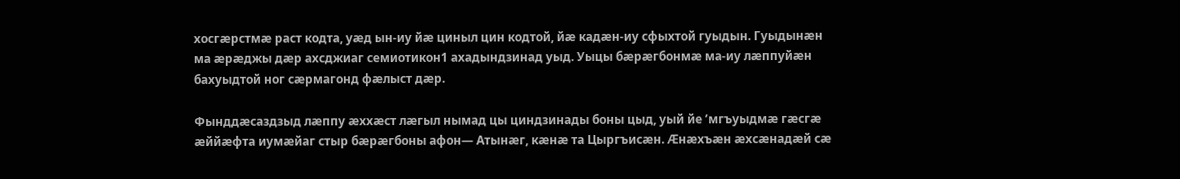хосгæрстмæ раст кодта, уæд ын-иу йæ циныл цин кодтой, йæ кадæн-иу сфыхтой гуыдын. Гуыдынæн ма æрæджы дæр ахсджиаг семиотикон1 ахадындзинад уыд. Уыцы бæрæгбонмæ ма-иу лæппуйæн бахуыдтой ног сæрмагонд фæлыст дæр.

Фынддæсаздзыд лæппу æххæст лæгыл нымад цы циндзинады боны цыд, уый йе ’мгъуыдмæ гæсгæ æййæфта иумæйаг стыр бæрæгбоны афон— Атынæг, кæнæ та Цыргъисæн. Æнæхъæн æхсæнадæй сæ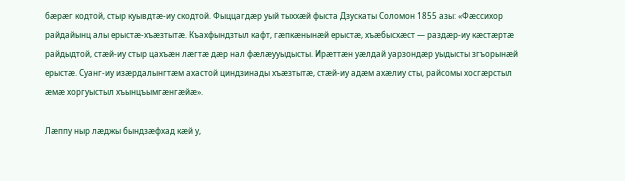бæрæг кодтой, стыр куывдтæ-иу скодтой. Фыццагдæр уый тыххæй фыста Дзускаты Соломон 1855 азы: «Фæссихор райдайынц алы ерыстæ-хъæзтытæ. Къахфындзтыл кафт, гæпкæнынæй ерыстæ, хъæбысхæст — раздæр-иу кæстæртæ райдыдтой, стæй-иу стыр цахъæн лæгтæ дæр нал фæлæууыдысты. Ирæттæн уæлдай уарзондæр уыдысты згъорынæй ерыстæ. Суанг-иу изæрдалынгтæм ахастой циндзинады хъæзтытæ, стæй-иу адæм ахæлиу сты, райсомы хосгæрстыл æмæ хоргуыстыл хъынцъымгæнгæйæ».

Лæппу ныр лæджы бындзæфхад кæй у,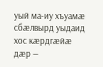уый ма-иу хъуамæ сбæлвырд уыдаид хос кæрдгæйæ дæр —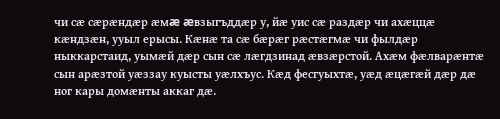чи сæ сæрæндæр æмæ æвзыгъддæр у, йæ уис сæ раздæр чи ахæццæ кæндзæн, ууыл ерысы. Кæнæ та сæ бæрæг рæстæгмæ чи фылдæр ныккарстаид, уымæй дæр сын сæ лæгдзинад æвзæрстой. Ахæм фæлварæнтæ сын арæзтой уæззау куысты уæлхъус. Кæд фесгуыхтæ, уæд æцæгæй дæр дæ ног кары домæнты аккаг дæ.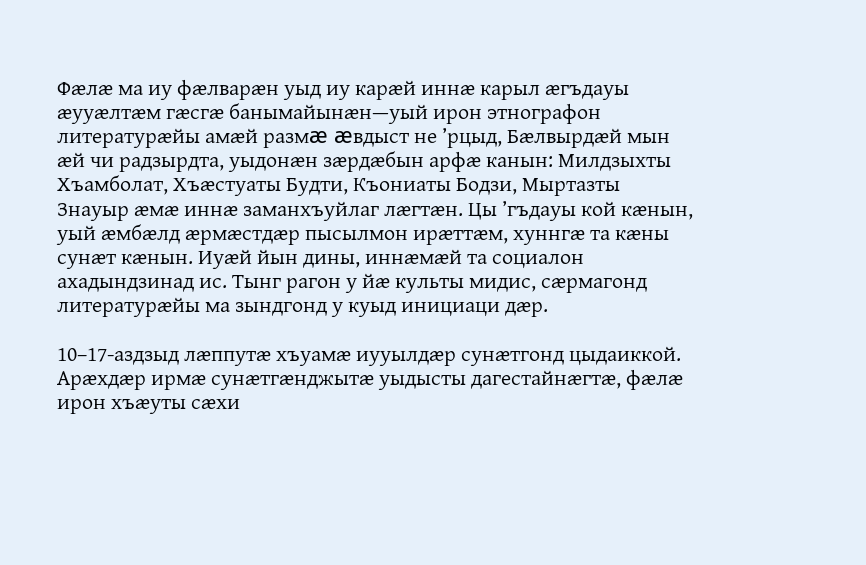Фæлæ ма иу фæлварæн уыд иу карæй иннæ карыл æгъдауы æууæлтæм гæсгæ банымайынæн—уый ирон этнографон литературæйы амæй размæ æвдыст не ’рцыд, Бæлвырдæй мын æй чи радзырдта, уыдонæн зæрдæбын арфæ канын: Милдзыхты Хъамболат, Хъæстуаты Будти, Къониаты Бодзи, Мыртазты Знауыр æмæ иннæ заманхъуйлаг лæгтæн. Цы ’гъдауы кой кæнын, уый æмбæлд æрмæстдæр пысылмон ирæттæм, хуннгæ та кæны сунæт кæнын. Иуæй йын дины, иннæмæй та социалон ахадындзинад ис. Тынг рагон у йæ культы мидис, сæрмагонд литературæйы ма зындгонд у куыд инициаци дæр.

10–17-аздзыд лæппутæ хъуамæ иууылдæр сунæтгонд цыдаиккой. Арæхдæр ирмæ сунæтгæнджытæ уыдысты дагестайнæгтæ, фæлæ ирон хъæуты сæхи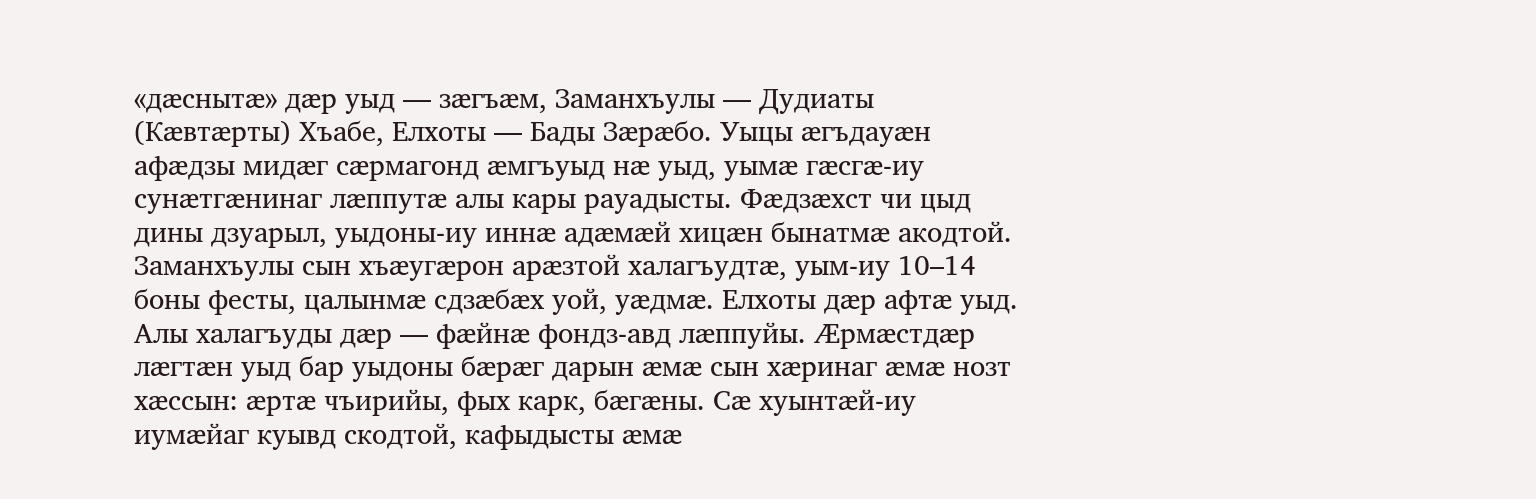«дæснытæ» дæр уыд — зæгъæм, Заманхъулы — Дудиаты (Кæвтæрты) Хъабе, Елхоты — Бады Зæрæбо. Уыцы æгъдауæн афæдзы мидæг сæрмагонд æмгъуыд нæ уыд, уымæ гæсгæ-иу сунæтгæнинаг лæппутæ алы кары рауадысты. Фæдзæхст чи цыд дины дзуарыл, уыдоны-иу иннæ адæмæй хицæн бынатмæ акодтой. Заманхъулы сын хъæугæрон арæзтой халагъудтæ, уым-иу 10–14 боны фесты, цалынмæ сдзæбæх уой, уæдмæ. Елхоты дæр афтæ уыд. Алы халагъуды дæр — фæйнæ фондз-авд лæппуйы. Æрмæстдæр лæгтæн уыд бар уыдоны бæрæг дарын æмæ сын хæринаг æмæ нозт хæссын: æртæ чъирийы, фых карк, бæгæны. Сæ хуынтæй-иу иумæйаг куывд скодтой, кафыдысты æмæ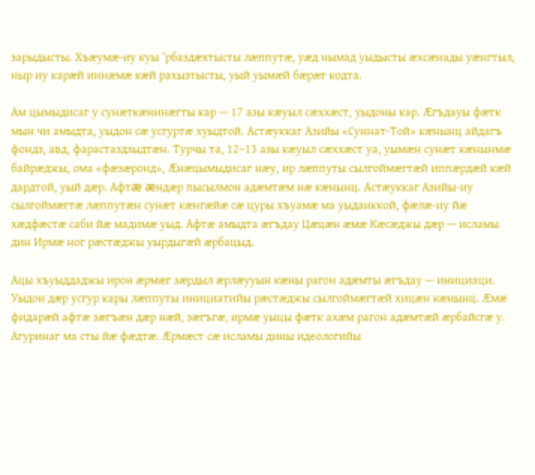зарыдысты. Хъæумæ-иу куы ’рбаздæхтысты лæппутæ, уæд нымад уыдысты æхсæнады уæнгтыл, ныр иу карæй иннæмæ кæй рахызтысты, уый уымæй бæрæг кодта.

Ам цымыдисаг у сунæткæнинæгты кар — 17 азы кæуыл сæххæст, уыдоны кар. Æгъдауы фæтк мын чи амыдта, уыдон сæ усгуртæ хуыдтой. Астæуккаг Азийы «Суннат-Той» кæнынц айдагъ фондз, авд, фарастаздзыдтæн. Турчы та, 12–13 азы кæуыл сæххæст уа, уымæн сунæт кæнынмæ байрæджы, ома «фæзæронд», Æнæцымыдисаг нæу, ир лæппуты сылгоймæгтæй иппæрдæй кæй дардтой, уый дæр. Афтæ æндæр пысылмон адæмтæм нæ кæнынц. Астæуккаг Азийы-иу сылгоймæгтæ лæппутæн сунæт кæнгæйæ сæ цуры хъуамæ ма уыдаиккой, фæлæ-иу йæ хæдфæстæ саби йæ мадимæ уыд. Афтæ амыдта æгъдау Цæцæн æмæ Кæсæджы дæр — исламы дин Ирмæ ног рæстæджы уырдыгæй æрбацыд.

Ацы хъуыддаджы ирон æрмæг зæрдыл æрлæууын кæны рагон адæмты æгъдау — инициаци. Уыдон дæр усгур кары лæппуты инициатийы рæстæджы сылгоймæгтæй хицæн кæнынц. Æмæ фидарæй афтæ зæгъæн дæр нæй, зæгъгæ, ирмæ уыцы фæтк ахæм рагон адæмтæй æрбайсгæ у. Агуринаг ма сты йæ фæдтæ. Æрмæст сæ исламы дины идеологийы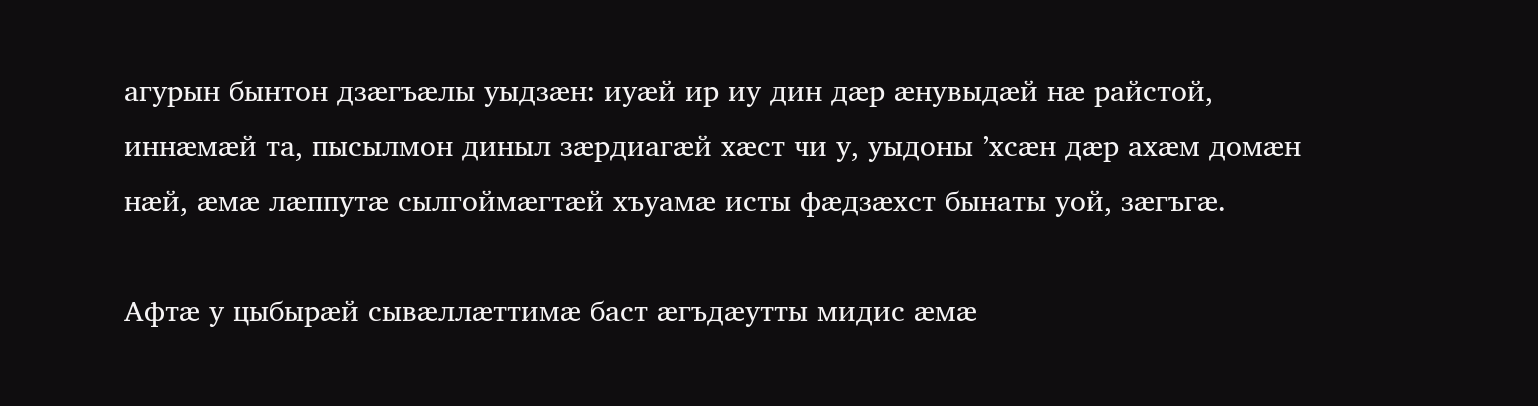агурын бынтон дзæгъæлы уыдзæн: иуæй ир иу дин дæр æнувыдæй нæ райстой, иннæмæй та, пысылмон диныл зæрдиагæй хæст чи у, уыдоны ’хсæн дæр ахæм домæн нæй, æмæ лæппутæ сылгоймæгтæй хъуамæ исты фæдзæхст бынаты уой, зæгъгæ.

Афтæ у цыбырæй сывæллæттимæ баст æгъдæутты мидис æмæ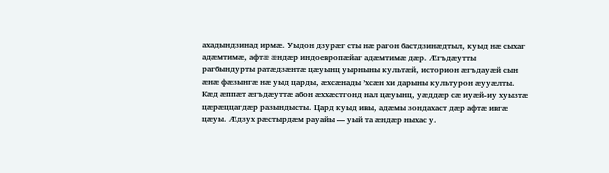ахадындзинад ирмæ. Уыдон дзурæг сты нæ рагон бастдзинæдтыл, куыд нæ сыхаг адæмтимæ, афтæ æндæр индоевропæйаг адæмтимæ дæр. Æгъдæутты рагбындурты ратæдзæнтæ цæуынц уырныны культæй, историон æгъдауæй сын æнæ фæзынгæ нæ уыд царды, æхсæнады ’хсæн хи дарыны культурон æууæлты. Кæд æппæт æгъдæуттæ абон æххæстгонд нал цæуынц, уæддæр сæ иуæй-иу хуызтæ цæрæццагдæр разындысты. Цард куыд ивы, адæмы зондахаст дæр афтæ ивгæ цæуы. Æдзух рæстырдæм рауайы — уый та æндæр ныхас у.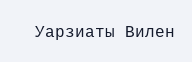Уарзиаты Вилен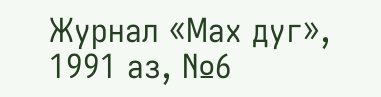Журнал «Мах дуг», 1991 аз, №6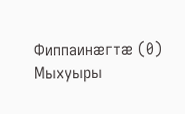Фиппаинæгтæ (0)      Мыхуыры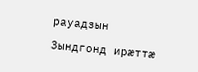рауадзын

Зындгонд ирæттæ